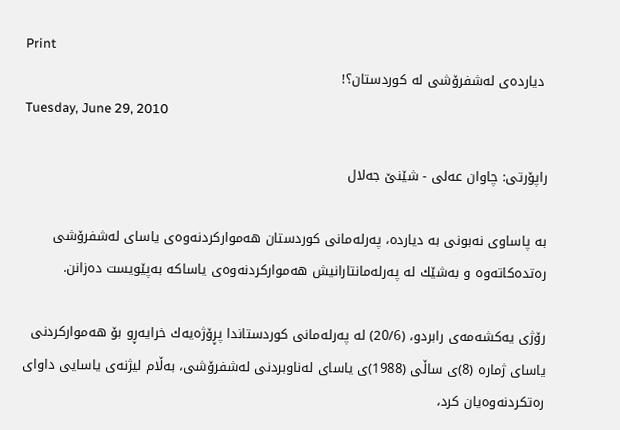Print
 دیارده‌ی‌ له‌شفرۆشی‌ له‌ كوردستان؟!
Tuesday, June 29, 2010

راپۆرتی‌: چاوان عه‌لی‌ - شێنێ‌ جه‌لال

به‌ پاساوی نه‌بونی به‌ دیارده‌، په‌رله‌مانی كوردستان هه‌مواركردنه‌وه‌ی یاسای له‌شفرۆشی ره‌تده‌كاته‌وه‌ ‌و به‌شێك له‌ په‌رله‌مانتارانیش هه‌مواركردنه‌وه‌ی یاساكه‌ به‌پێویست ده‌زانن.

رۆژی‌ یه‌كشه‌مه‌ی رابردو، (20/6) له‌ په‌رله‌مانی‌ كوردستاندا پڕۆژه‌یه‌ك خرایه‌ڕو بۆ هه‌مواركردنی یاسای‌ ژماره‌ (8)ی‌ ساڵی‌ (1988)ی یاسای‌ له‌ناوبردنی‌ له‌شفرۆشی، به‌ڵام لیژنه‌ی‌ یاسایی داوای‌ ره‌تكردنه‌وه‌یان كرد،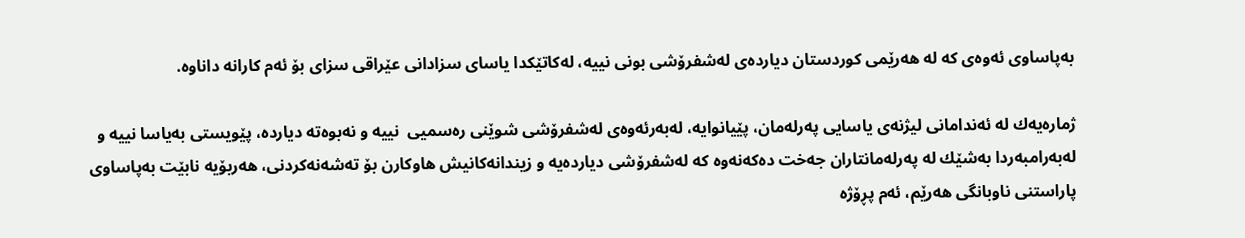به‌پاساوی ئه‌وه‌ی كه‌ له‌ هه‌رێمی‌ كوردستان دیارده‌ی‌ له‌شفرۆشی بونی‌ نییه‌، له‌كاتێكدا یاسای سزادانی‌ عێراقی‌ سزای‌ بۆ ئه‌م كارانه‌ داناوه‌.

ژماره‌یه‌ك له‌ ئه‌ندامانی‌ لیژنه‌ی یاسایی په‌رله‌مان، پێیانوایه‌، له‌به‌رئه‌وه‌ی‌ له‌شفرۆشی‌ شوێنی‌ ره‌سمیی‌  نییه‌ ‌و نه‌بوه‌ته‌ دیارده‌، پێویستی به‌یاسا نییه‌ و له‌به‌رامبه‌ردا به‌شێك له‌ په‌رله‌مانتاران جه‌خت ده‌كه‌نه‌وه‌ كه‌ له‌شفرۆشی‌ دیارده‌یه‌ ‌و زیندانه‌كانیش هاوكارن بۆ ته‌شه‌نه‌كردنی‌، هه‌ربۆیه‌ نابێت به‌پاساوی‌ پاراستنی‌ ناوبانگی‌ هه‌رێم، ئه‌م پڕۆژه‌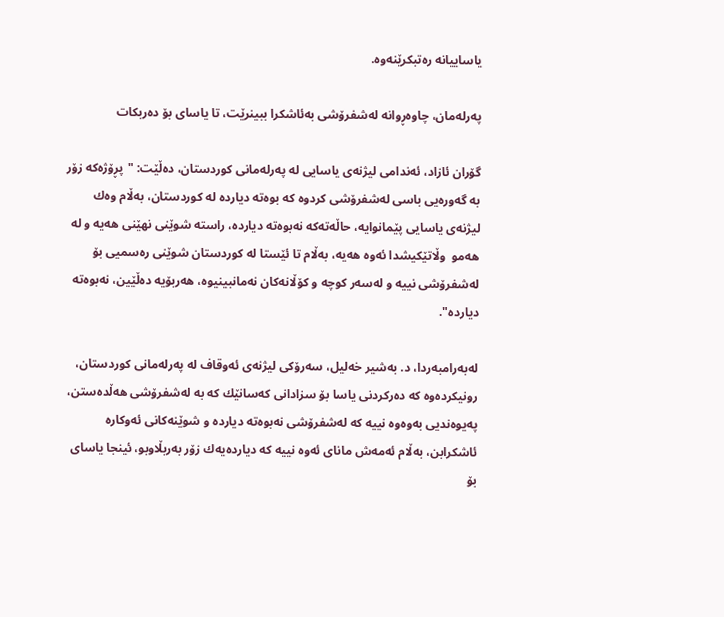یاساییانه‌ ره‌تبكرێنه‌وه‌.

په‌رله‌مان، چاوه‌ڕوانه‌ له‌شفرۆشی‌ به‌ئاشكرا ببینرێت، تا یاسای بۆ ده‌ربكات

گۆران ئازاد، ئه‌ندامی‌ لیژنه‌ی‌ یاسایی‌ له‌ په‌رله‌مانی‌ كوردستان، ده‌ڵێت: "پڕۆژه‌كه‌ زۆر به‌ گه‌وره‌یی‌ باسی‌ له‌شفرۆشی‌ كردوه‌ كه‌ بوه‌ته‌ دیارده‌ له‌ كوردستان، به‌ڵام وه‌ك لیژنه‌ی یاسایی‌ پێمانوایه‌، حاڵه‌ته‌كه‌ نه‌بوه‌ته‌ دیارده‌، راسته‌ شوێنی‌ نهێنی‌ هه‌یه‌ ‌و له‌ هه‌مو  وڵاتێكیشدا ئه‌وه‌ هه‌یه‌، به‌ڵام تا ئێستا له‌ كوردستان شوێنی‌ ره‌سمیی‌ بۆ له‌شفرۆشی‌ نییه‌ ‌و له‌سه‌ر كوچه‌ ‌و كۆڵانه‌كان نه‌مانبینیوه‌، هه‌ربۆیه‌ ده‌ڵێین، نه‌بوه‌ته‌ دیارده‌".

له‌به‌رامبه‌ردا، د. به‌شیر خه‌لیل، سه‌رۆكی‌ لیژنه‌ی‌ ئه‌وقاف له‌ په‌رله‌مانی كوردستان، رونیكرده‌وه‌ كه‌ ده‌ركردنی‌ یاسا بۆ سزادانی‌ كه‌سانێك كه‌ به‌ له‌شفرۆشی‌ هه‌ڵده‌ستن، په‌یوه‌ندیی‌ به‌وه‌وه‌ نییه‌ كه‌ له‌شفرۆشی‌ نه‌بوه‌ته‌ دیارده‌ ‌و شوێنه‌كانی ئه‌وكاره‌ ئاشكرابن، به‌ڵام ئه‌مه‌ش مانای‌ ئه‌وه‌ نییه‌ كه‌ دیارده‌یه‌ك زۆر به‌ربڵاوبو، ئینجا یاسای‌ بۆ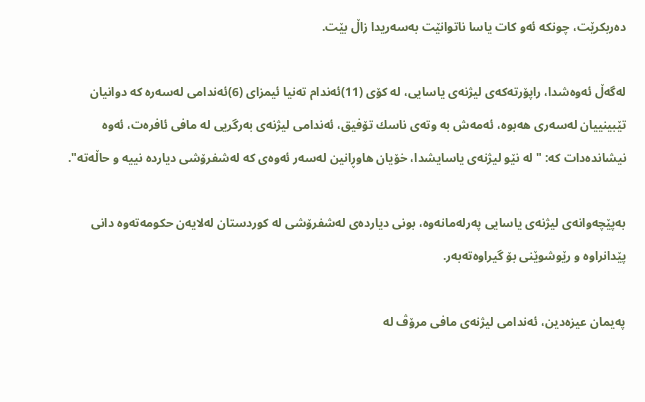ده‌ربكرێت، چونكه‌ ئه‌و كات یاسا ناتوانێت به‌سه‌ریدا زاڵ‌ بێت.

له‌گه‌ڵ‌ ئه‌وه‌شدا، راپۆرته‌كه‌ی‌ لیژنه‌ی‌ یاسایی‌، له‌ كۆی‌ (11)ئه‌ندام ته‌نیا ئیمزای‌ (6)ئه‌ندامی‌ له‌سه‌ره‌ كه‌ دوانیان تێبینییان له‌سه‌ری‌ هه‌بوه‌، ئه‌مه‌ش به‌ وته‌ی‌ ناسك تۆفیق، ئه‌ندامی‌ لیژنه‌ی‌ به‌رگریی‌ له‌ مافی‌ ئافره‌ت، ئه‌وه‌ نیشانده‌دات كه‌: "له‌ نێو لیژنه‌ی‌ یاسایشدا، خۆیان هاوڕانین له‌سه‌ر ئه‌وه‌ی‌ كه‌ له‌شفرۆشی‌ دیارده‌ نییه‌ و حاڵه‌ته‌".

به‌پێچه‌وانه‌ی‌ لیژنه‌ی‌ یاسایی‌ په‌رله‌مانه‌وه‌، بونی‌ دیارده‌ی‌ له‌شفرۆشی‌ له‌ كوردستان له‌لایه‌ن حكومه‌ته‌وه‌ دانی‌ پێدانراوه‌ و رێوشوێنی بۆ گیراوه‌ته‌به‌ر.

په‌یمان عیزه‌دین، ئه‌ندامی‌ لیژنه‌ی‌ مافی‌ مرۆڤ له‌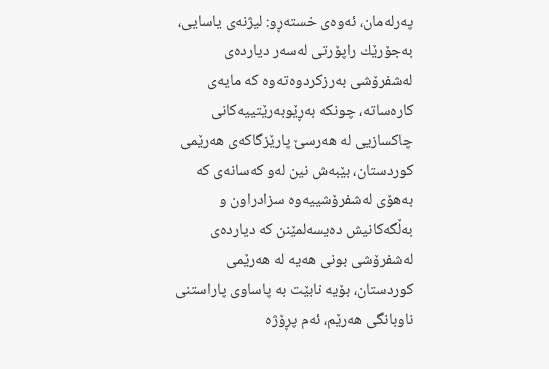په‌رله‌مان، ئه‌وه‌ی‌ خسته‌ڕو: لیژنه‌ی‌ یاسایی،‌ به‌جۆرێك راپۆرتی‌ له‌سه‌ر دیارده‌ی‌ له‌شفرۆشی‌ به‌رزكردوه‌ته‌وه‌ كه‌ مایه‌ی‌ كاره‌ساته‌، چونكه‌ به‌ڕێوبه‌رێتییه‌كانی‌ چاكسازیی‌ له‌ هه‌رسێ‌ پارێزگاكه‌ی‌ هه‌رێمی‌  كوردستان، بێبه‌ش نین له‌و كه‌سانه‌ی‌ كه‌ به‌هۆی‌ له‌شفرۆشییه‌وه‌ سزادراون ‌و به‌ڵگه‌كانیش ده‌یسه‌لمێنن كه‌ دیارده‌ی‌ له‌شفرۆشی بونی‌ هه‌یه‌ له‌ هه‌رێمی‌ كوردستان، بۆیه‌ نابێت به‌ پاساوی‌ پاراستنی‌ ناوبانگی‌ هه‌رێم، ئه‌م پڕۆژه‌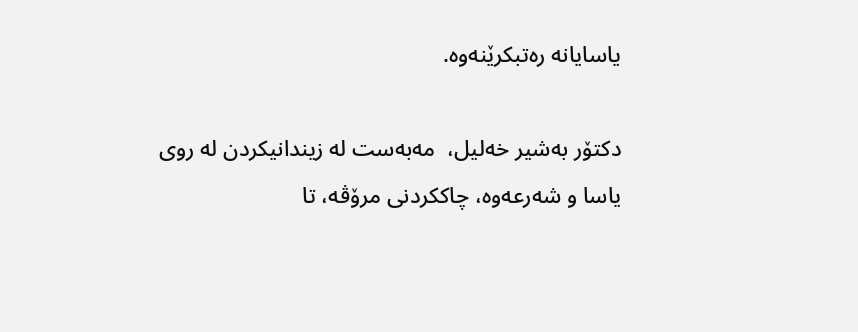یاسایانه‌ ره‌تبكرێنه‌وه‌.

دكتۆر به‌شیر خه‌لیل،  مه‌به‌ست له‌ زیندانیكردن له‌ روی‌ یاسا ‌و شه‌رعه‌وه‌، چاككردنی‌ مرۆڤه‌، تا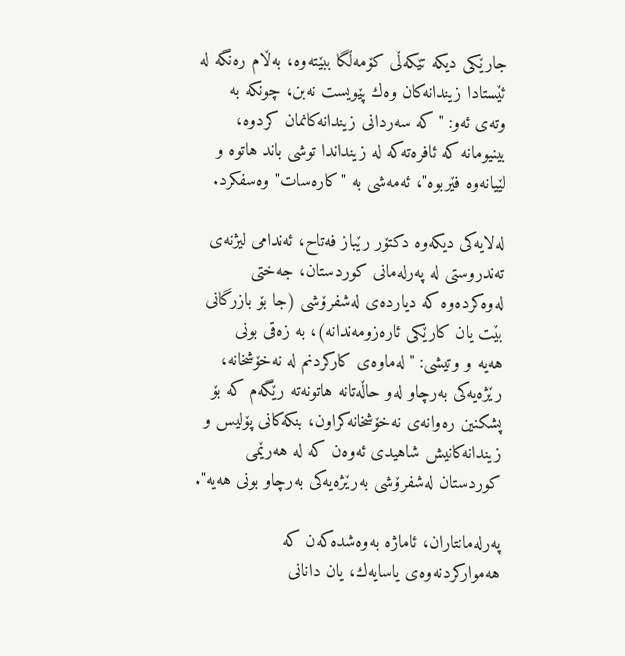جارێكی‌ دیكه‌ تێكه‌ڵی‌ كۆمه‌ڵگا ببێته‌وه‌، به‌ڵام ره‌نگه‌ له‌ ئێستادا زیندانه‌كان وه‌ك پێویست نه‌بن، چونكه‌ به‌ وته‌ی ئه‌و: "كه‌ سه‌ردانی زیندانه‌كانمان كردوه‌، بینیومانه‌ كه‌ ئافره‌ته‌كه‌ له‌ زینداندا توشی‌ باند هاتوه‌ و لێیانه‌وه‌ فێربوه‌"، ئه‌مه‌شی به‌ "كاره‌سات" وه‌سفكرد.

له‌لایه‌كی دیكه‌وه‌ دكتۆر رێباز فه‌تاح، ئه‌ندامی‌ لیژنه‌ی‌ ته‌ندروستی‌ له‌ په‌رله‌مانی كوردستان، جه‌ختی‌ له‌وه‌كرده‌وه‌ كه‌ دیارده‌ی‌ له‌شفرۆشی‌ (جا بۆ بازرگانی‌ بێت یان كارێكی‌ ئاره‌زومه‌ندانه‌)، به‌ زه‌قی‌ بونی‌ هه‌یه‌ ‌و وتیشی: "له‌ماوه‌ی‌ كاركردنم له‌ نه‌خۆشخانه‌، رێژه‌یه‌كی‌ به‌رچاو له‌و حاڵه‌تانه‌ هاتونه‌ته‌ رێگه‌م كه‌ بۆ پشكنین ره‌وانه‌ی‌ نه‌خۆشخانه‌كراون، بنكه‌كانی‌ پۆلیس ‌و زیندانه‌كانیش شاهیدی‌ ئه‌وه‌ن كه‌ له‌ هه‌رێمی‌ كوردستان له‌شفرۆشی‌ به‌رێژه‌یه‌كی‌ به‌رچاو بونی‌ هه‌یه‌".

په‌رله‌مانتاران، ئاماژه‌ به‌وه‌شده‌كه‌ن كه‌ هه‌مواركردنه‌وه‌ی یاسایه‌ك، یان دانانی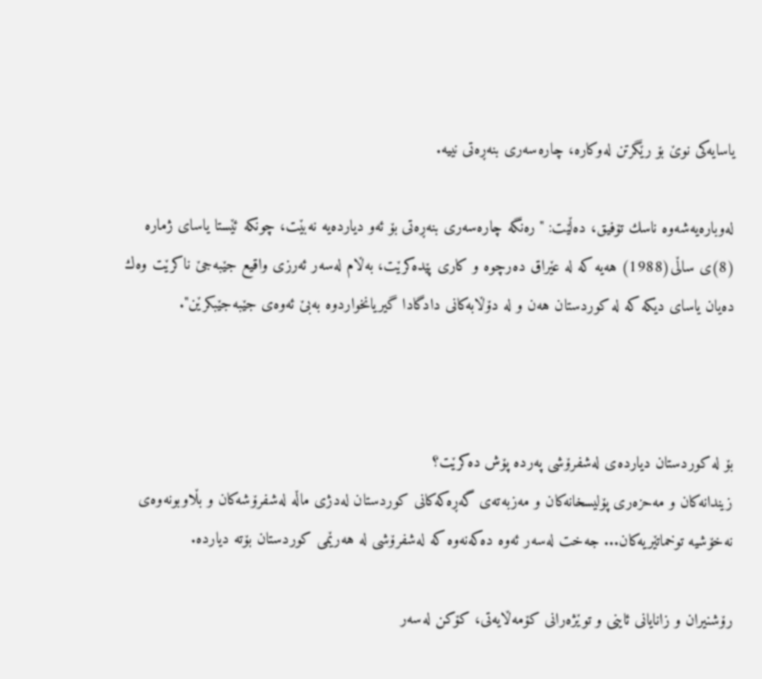یاسایه‌كی نوێ‌ بۆ رێگرتن له‌وكاره‌، چاره‌سه‌ری بنه‌ڕه‌تی نییه‌.

له‌وباره‌یه‌شه‌وه‌ ناسك تۆفیق، ده‌ڵێت: "ره‌نگه‌ چاره‌سه‌ری‌ بنه‌ڕه‌تی‌ بۆ ئه‌و دیارده‌یه‌ نه‌بێت، چونكه‌ ئێستا یاسای ژماره‌ (8)ی‌ ساڵی‌(1988) هه‌یه‌ كه‌ له‌ عێراق ده‌رچوه‌ و كاری پێده‌كرێت، به‌ڵام له‌سه‌ر ئه‌رزی‌ واقیع جێبه‌جێ ناكرێت وه‌ك ده‌یان یاسای‌ دیكه‌ كه‌ له‌ كوردستان هه‌ن ‌و له‌ دۆڵابه‌كانی‌ دادگادا گیریانخواردوه‌ به‌بێ‌ ئه‌وه‌ی‌ جێبه‌جێبكرێن".



بۆ له‌ كوردستان دیارده‌ی‌ له‌شفرۆشی‌ په‌رده‌ پۆش ده‌كرێت؟
زیندانه‌كان ‌و مه‌حزه‌ری‌ پۆلیسخانه‌كان ‌و مه‌زبه‌ته‌ی گه‌ڕه‌كه‌كانی كوردستان له‌دژی ماڵه‌ له‌شفرۆشه‌كان ‌و بڵاوبونه‌وه‌ی نه‌خۆشیه‌ توخماتێریه‌كان... جه‌خت له‌سه‌ر ئه‌وه‌ ده‌كه‌نه‌وه‌ كه‌ له‌شفرۆشی‌ له‌ هه‌رێمی‌ كوردستان بۆته‌ دیارده‌.

رۆشنیران ‌و زانایانی‌ ئاینی‌ ‌و توێژه‌رانی‌ كۆمه‌ڵایه‌تی‌، كۆكن له‌سه‌ر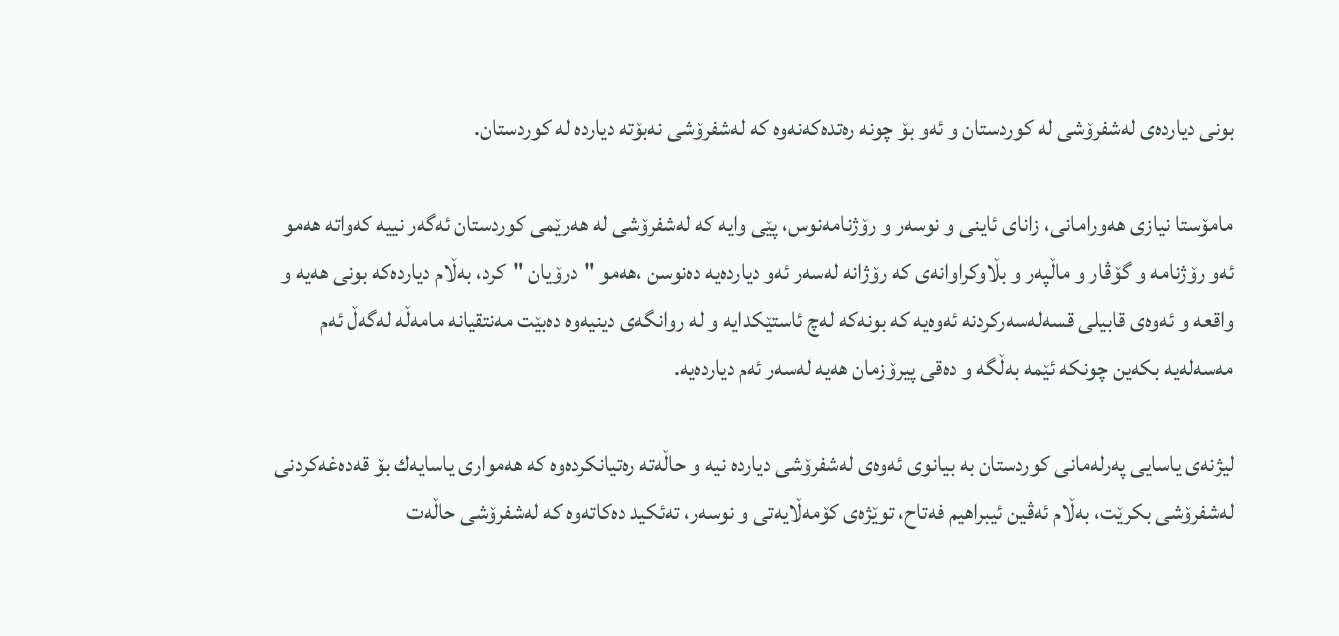بونی‌ دیارده‌ی‌ له‌شفرۆشی‌ له‌ كوردستان ‌و ئه‌و بۆ چونه‌ ره‌تده‌كه‌نه‌وه‌ كه‌ له‌شفرۆشی‌ نه‌بۆته‌ دیارده‌ له‌ كوردستان.

مامۆستا نیازی‌ هه‌ورامانی‌، زانای‌ ئاینی‌ و نوسه‌ر و رۆژنامه‌نوس، پێی‌ وایه‌ كه‌ له‌شفرۆشی‌ له‌ هه‌رێمی‌ كوردستان ئه‌گه‌ر نییه‌ كه‌واته‌ هه‌مو ئه‌و رۆژنامه‌ و گۆڤار و ماڵپه‌ر و بڵاوكراوانه‌ی‌ كه‌ رۆژانه‌ له‌سه‌ر ئه‌و دیارده‌یه‌ ده‌نوسن ،هه‌مو "درۆیان "كرد، به‌ڵام دیارده‌كه‌ بونی‌ هه‌یه‌ و واقعه‌ و ئه‌وه‌ی‌ قابیلی‌ قسه‌له‌سه‌ركردنه‌ ئه‌وه‌یه‌ كه‌ بونه‌كه‌ له‌چ ئاستێكدایه‌ و له‌ روانگه‌ی‌ دینیه‌وه‌ ده‌بێت مه‌نتقیانه‌ مامه‌ڵه‌ له‌گه‌ڵ ئه‌م مه‌سه‌له‌یه‌ بكه‌ین چونكه‌ ئێمه‌ به‌ڵگه‌ و ده‌قی‌ پیرۆزمان هه‌یه‌ له‌سه‌ر ئه‌م دیارده‌یه‌.

لیژنه‌ی‌ یاسایی‌ په‌رله‌مانی‌ كوردستان به‌ بیانوی‌ ئه‌وه‌ی‌ له‌شفرۆشی‌ دیارده‌ نیه‌ و حاڵه‌ته‌ ره‌تیانكرده‌وه‌ كه‌ هه‌مواری‌ یاسایه‌ك بۆ قه‌ده‌غه‌كردنی له‌شفرۆشی بكرێت، به‌ڵام ئه‌ڤین ئیبراهیم فه‌تاح، توێژه‌ی‌ كۆمه‌ڵایه‌تی‌ و نوسه‌ر، ته‌ئكید ده‌كاته‌وه‌ كه‌ له‌شفرۆشی‌ حاڵه‌ت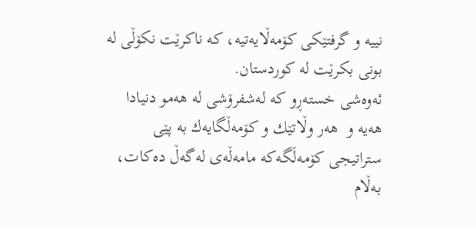نییه‌ و گرفتێكی‌ كۆمه‌ڵایه‌تیه‌، كه‌ ناكرێت نكۆڵی‌ له‌ بونی‌ بكرێت له‌ كوردستان.
ئه‌وه‌شی خسته‌ڕو كه‌ له‌شفرۆشی‌ له‌ هه‌مو دنیادا هه‌یه‌ و  هه‌ر وڵاتێك و كۆمه‌ڵگایه‌ك به‌ پێی‌ ستراتیجی‌ كۆمه‌ڵگه‌كه‌ مامه‌ڵه‌ی‌ له‌گه‌ڵ ده‌كات، به‌ڵام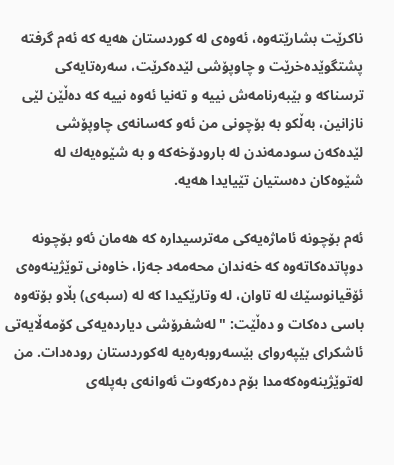ناكرێت بشارێته‌وه‌، ئه‌وه‌ی‌ له‌ كوردستان هه‌یه‌ كه‌ ئه‌م گرفته‌ پشتگوێده‌خرێت و چاوپۆشی‌ لێده‌كرێت، سه‌ره‌تایه‌كی‌ ترسناكه‌ و بێبه‌رنامه‌ش نییه‌ و ته‌نیا ئه‌وه‌ نییه‌ كه‌ ده‌ڵێن لێی‌ نازانین، به‌ڵكو به‌ بۆچونی‌ من ئه‌و كه‌سانه‌ی‌ چاوپۆشی‌ لێده‌كه‌ن سودمه‌ندن له‌ بارودۆخه‌كه‌ و به‌ شێوه‌یه‌ك له‌ شێوه‌كان ده‌ستیان تێیایدا هه‌یه‌.

ئه‌م بۆچونه‌ ئاماژه‌یه‌كی‌ مه‌ترسیداره‌ كه‌ هه‌مان ئه‌و بۆچونه‌ دوپاتده‌كاته‌وه‌ كه‌ خه‌ندان محه‌مه‌د جه‌زا، خاوه‌نی‌ توێژینه‌وه‌ی‌ ئۆقیانوسێك له‌ تاوان، له‌ وتارێكیدا كه‌ له‌ (سبه‌ی‌) بڵاو بۆته‌وه‌ باسی‌ ده‌كات و ده‌ڵێت: "له‌شفرۆشی‌ دیارده‌یه‌كی كۆمه‌ڵایه‌تی ئاشكرای بێپه‌روای بێسه‌روبه‌ره‌یه‌ له‌كوردستان روده‌دات. من له‌توێژینه‌وه‌كه‌مدا بۆم ده‌ركه‌وت ئه‌وانه‌ی به‌پله‌ی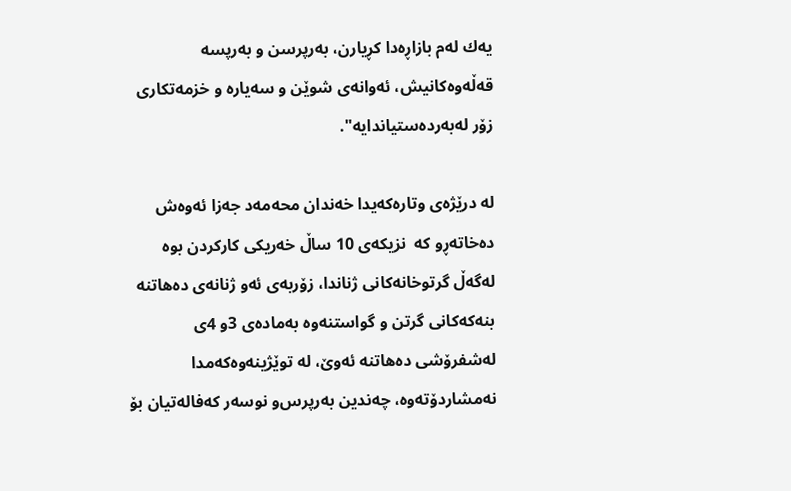یه‌ك له‌م بازاڕه‌دا كڕیارن، به‌رپرسن ‌و به‌رپسه‌ قه‌ڵه‌وه‌كانیش، ئه‌وانه‌ی شوێن‌ و سه‌یاره‌ و خزمه‌تكاری زۆر له‌به‌رده‌ستیاندایه‌".

له‌ درێژه‌ی‌ وتاره‌كه‌یدا خه‌ندان محه‌مه‌د جه‌زا ئه‌وه‌ش ده‌خاته‌ڕو كه‌  نزیكه‌ی 10 ساڵ خه‌ریكی كاركردن بوه‌ له‌گه‌ڵ گرتوخانه‌كانی ژناندا، زۆربه‌ی ئه‌و ژنانه‌ی ده‌هاتنه‌ بنه‌كه‌كانی گرتن ‌و گواستنه‌وه‌ به‌ماده‌ی 3و 4ی له‌شفرۆشی ده‌هاتنه‌ ئه‌وێ، له‌ توێژینه‌وه‌كه‌مدا نه‌مشاردۆته‌وه‌، چه‌ندین به‌رپرس‌و نوسه‌ر كه‌فاله‌تیان بۆ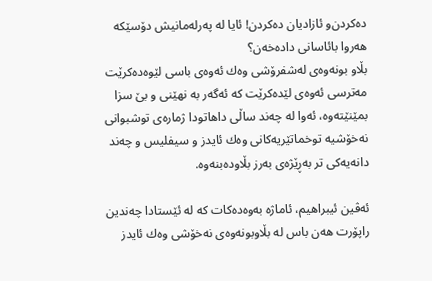ده‌كردن‌و ئازادیان ده‌كردن! ئایا له‌ په‌رله‌مانیش دۆسێكه‌ هه‌روا بائاسانی داده‌خه‌ن؟
بڵاو بونه‌وه‌ی‌ له‌شفرۆشی‌ وه‌ك ئه‌وه‌ی‌ باسی‌ لێوه‌ده‌كرێت مه‌ترسی‌ ئه‌وه‌ی‌ لێده‌كرێت كه‌ ئه‌گه‌ر به‌ نهێنی‌ و بێ سزا بمێنێته‌وه‌، ئه‌وا له‌ چه‌ند ساڵی‌ داهاتودا ژماره‌ی توشبوانی نه‌خۆشیه‌ توخماتێریه‌كانی وه‌ك ئایدز و سیفلیس‌ و چه‌ند دانه‌یه‌كی تر به‌ڕێژه‌ی به‌رز بڵاوده‌بنه‌وه‌.

ئه‌ڤین ئیبراهیم، ئاماژه‌ به‌وه‌ده‌كات كه‌ له‌ ئێستادا چه‌ندین راپۆرت هه‌ن باس له‌ بڵاوبونه‌وه‌ی‌ نه‌خۆشی‌ وه‌ك ئایدز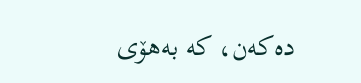ده‌كه‌ن، كه‌ به‌هۆی‌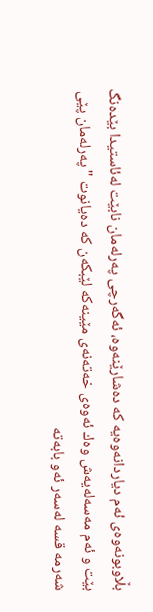بڵاوبونه‌وه‌ی‌ ئه‌م دیاردانه‌وه‌یه‌ كه‌ ده‌شارێنه‌وه‌، ئه‌گه‌رچی په‌رله‌مان نابێت له‌ئاستیدا بێده‌نگ بێت و ئه‌م مه‌سه‌له‌یه‌ش وه‌ك ئه‌وه‌ی‌ خه‌ته‌نه‌ی‌ مێینه‌كه‌ لێبكه‌ن كه‌ ده‌یانوت "په‌رله‌مان پێی‌ شه‌رمه‌ قسه‌ له‌سه‌ر ئه‌و بابه‌ته‌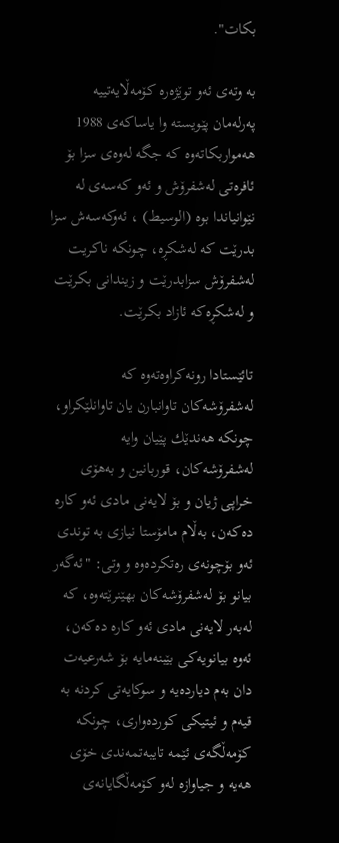بكات".

به‌ وته‌ی‌ ئه‌و توێژه‌ره‌ كۆمه‌ڵایه‌تییه‌ په‌رله‌مان پێویسته‌ وا یاساكه‌ی‌ 1988 هه‌مواربكاته‌وه‌ كه‌ جگه‌ له‌وه‌ی‌ سزا بۆ ئافره‌تی‌ له‌شفرۆش ‌و ئه‌و كه‌سه‌ی‌ له‌ نێوانیاندا بوه‌ (الوسيط) ، ئه‌وكه‌سه‌ش سزا بدرێت كه‌ له‌شكڕه‌، چونكه‌ ناكریت له‌شفرۆش سزابدرێت و زیندانی‌ بكرێت و له‌شكڕه‌كه‌ ئازاد بكرێت.

تائێستادا رونه‌كراوه‌ته‌وه‌ كه‌ له‌شفرۆشه‌كان تاوانبارن یان تاوانلێكراو، چونكه‌ هه‌ندێك پێیان وایه‌ له‌شفرۆشه‌كان، قوربانین و به‌هۆی‌ خراپی‌ ژیان و بۆ لایه‌نی‌ مادی‌ ئه‌و كاره‌ ده‌كه‌ن، به‌ڵام مامۆستا نیازی‌ به‌ توندی‌ ئه‌و بۆچونه‌ی‌ ره‌تكرده‌وه‌ و وتی‌: "ئه‌گه‌ر بیانو بۆ له‌شفرۆشه‌كان بهێنرێته‌وه‌، كه‌ له‌به‌ر لایه‌نی‌ مادی‌ ئه‌و كاره‌ ده‌كه‌ن، ئه‌وه‌ بیانویه‌كی‌ بێبنه‌مایه‌ بۆ شه‌رعیه‌ت دان به‌م دیارده‌یه‌ و سوكایه‌تی‌ كردنه‌ به‌ قیه‌م و ئیتیكی‌ كورده‌واری‌، چونكه‌ كۆمه‌ڵگه‌ی‌ ئێمه‌ تایبه‌تمه‌ندی‌ خۆی‌ هه‌یه‌ و جیاوازه‌ له‌و كۆمه‌ڵگایانه‌ی‌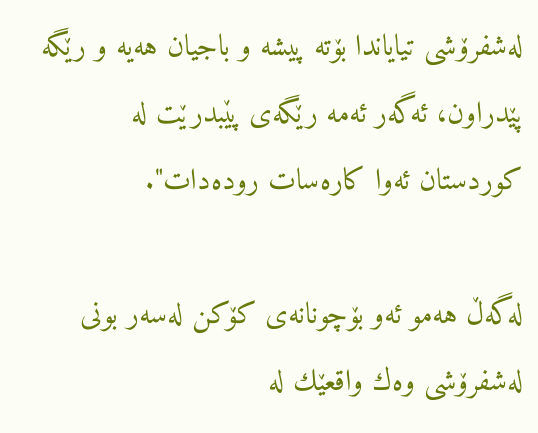له‌شفرۆشی‌ تیایاندا بۆته‌ پیشه‌ و باجیان هه‌یه‌ و رێگه‌ پێدراون، ئه‌گه‌ر ئه‌مه‌ رێگه‌ی‌ پێبدرێت له‌ كوردستان ئه‌وا كاره‌سات روده‌دات".

له‌گه‌ڵ هه‌مو ئه‌و بۆچونانه‌ی‌ كۆكن له‌سه‌ر بونی‌ له‌شفرۆشی‌ وه‌ك واقعێك له‌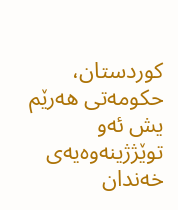كوردستان، حكومه‌تی‌ هه‌رێم یش ئه‌و توێژژینه‌وه‌یه‌ی‌ خه‌ندان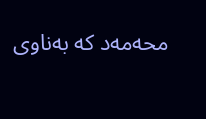محه‌مه‌د كه‌ به‌ناوی‌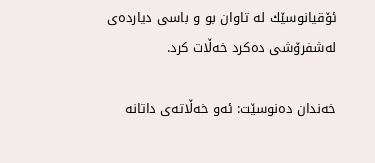ئۆقیانوسێك له‌ تاوان بو و باسی‌ دیارده‌ی‌ له‌شفرۆشی‌ ده‌كرد خه‌ڵات كرد.

خه‌ندان ده‌نوسێت: ئه‌و خه‌ڵاته‌ی داتانه‌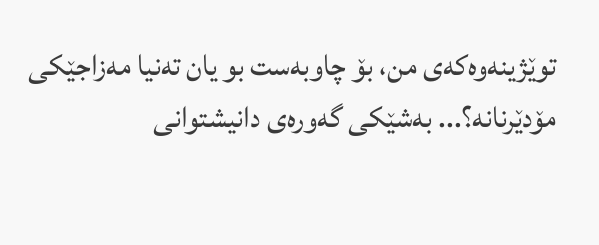توێژینه‌وه‌كه‌ی من، بۆ چاوبه‌ست بو یان ته‌نیا مه‌زاجێكی مۆدێرنانه‌؟... به‌شێكی گه‌وره‌ی دانیشتوانی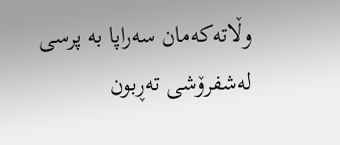وڵاته‌كه‌مان سه‌راپا به‌ پرسی له‌شفرۆشی ته‌ڕبون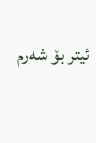ئیتر بۆ شه‌رم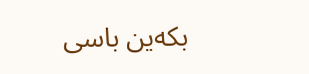بكه‌ین باسی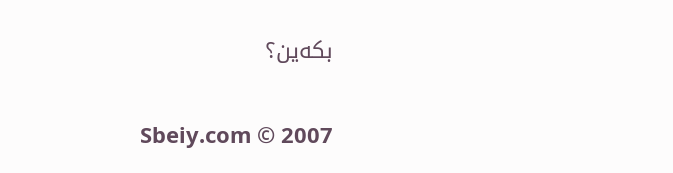بكه‌ین؟

Sbeiy.com © 2007